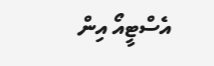އެސްޓީއޯ އިން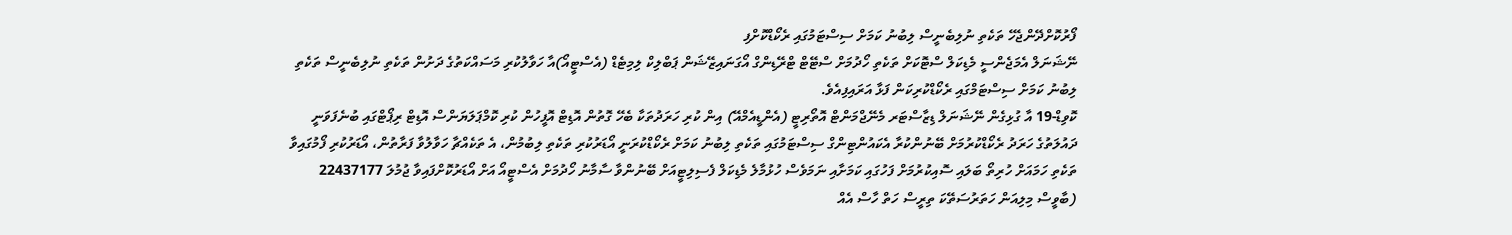ފޯރުކޮށްދޭންޖެހޭ ތަކެތި ނުލިބެނީސް ލިބުނު ކަމަށް ސިސްޓަމުގައި ރެކޯޑްކޮށްފި
ނޭޝަނަލް އެމަޖެންސީ މެޑިކަލް ސްޓޮކަށް ތަކެތި ހޯދުމަށް ސްޓޭޓް ޓްރޭޑިންގް އޯގަނައިޒޭޝަން ޕަބްލިކް ލިމިޓެޑް (އެސްޓީއޯ)އާ ހަވާލުކުރި މަސައްކަތުގެ ދަށުން ތަކެތި ނުލިބެނީސް ތަކެތި ލިބުނު ކަމަށް ސިސްޓަމްގައި ރެކޯޑްކުރިކަން ފަޅާ އަރައިފިއެވެ.
ކޮވިޑް-19 އާ ގުޅިގެން ނޭޝަނަލް ޑިޒާސްޓަރ މެނޭޖްމަންޓް އޮތޯރިޓީ (އެންޑީއެމްއޭ) އިން ކުރި ހަރަދުތަކާ ބެހޭ ގޮތުން އޮޑިޓް އޮފީހުން ކުރި ކޮމްޕަލަޔަންސް އޮޑިޓް ރިޕޯޓްގައި ބުނެފަވަނީ ދައުލަތުގެ ހަރަދު ރެކޯޑްކުރުމަށް ބޭނުންކުރާ އެކައުންޓިންގް ސިސްޓަމުގައި ތަކެތި ލިބުނު ކަމަށް ރެކޯޑްކުރަނީ އޯޑަރުކުރި ތަކެތި ލިބުމުން، އެ ތަކެއްޗާ ހަވާލުވާ ފަރާތުން، އޯޑަރުކުރި ފޯމުގައިވާ ތަކެތި ހަމައަށް ހުރިތޯ ބަލައި ސޮއިކުރުމަށް ފަހުގައި ކަމަށާއި ނަމަވެސް ހުޅުމާލެ މެޑިކަލް ފެސިލިޓީއަށް ބޭނުންވާ ސާމާނު ހޯދުމަށް އެސްޓީއޯ އަށް އޯޑަރުކޮށްފައިވާ ޖުމުލަ 22437177 (ބާވީސް މިލިއަން ހަތަރުސަތޭކަ ތިރީސް ހަތް ހާސް އެއް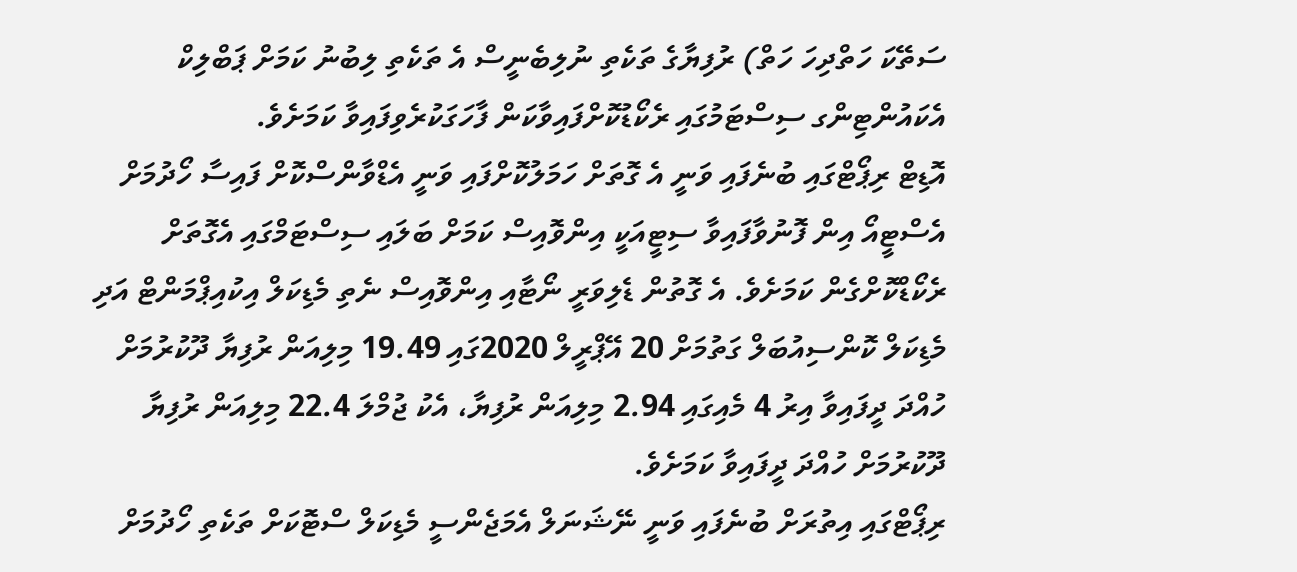ސަތޭކަ ހަތްދިހަ ހަތް) ރުފިޔާގެ ތަކެތި ނުލިބެނީސް އެ ތަކެތި ލިބުނު ކަމަށް ޕަބްލިކް އެކައުންޓިންގ ސިސްޓަމުގައި ރެކޯޑުކޮށްފައިވާކަން ފާހަގަކުރެވިފައިވާ ކަމަށެވެ.
އޮޑިޓް ރިޕޯޓްގައި ބުނެފައި ވަނީ އެ ގޮތަށް ހަމަލުކޮށްފައި ވަނީ އެޑްވާންސްކޮށް ފައިސާ ހޯދުމަށް އެސްޓީއޯ އިން ފޮނުވާފައިވާ ސިޓީއަކީ އިންވޮއިސް ކަމަށް ބަލައި ސިސްޓަމްގައި އެގޮތަށް ރެކޯޑްކޮށްގެން ކަމަށެވެ. އެ ގޮތުން ޑެލިވަރީ ނޯޓާއި އިންވޮއިސް ނެތި މެޑިކަލް އިކުއިޕްމަންޓް އަދި މެޑިކަލް ކޮންސިއުބަލް ގަތުމަށް 20 އޭޕްރީލް 2020ގައި 19.49 މިލިއަން ރުފިޔާ ދޫކުރުމަށް ހުއްދަ ދީފައިވާ އިރު 4 މެއިގައި 2.94 މިލިއަން ރުފިޔާ، އެކު ޖުމްލަ 22.4 މިލިއަން ރުފިޔާ ދޫކުރުމަށް ހުއްދަ ދީފައިވާ ކަމަށެވެ.
ރިޕޯޓްގައި އިތުރަށް ބުނެފައި ވަނީ ނޭޝަނަލް އެމަޖެންސީ މެޑިކަލް ސްޓޮކަށް ތަކެތި ހޯދުމަށް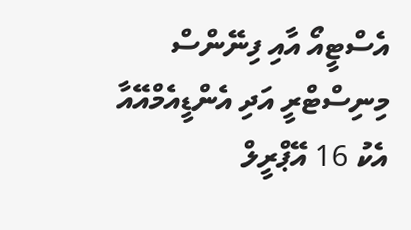އެސްޓީއޯ އާއި ފިނޭންސް މިނިސްޓްރީ އަދި އެންޑީއެމްއޭއާ އެކު 16 އޭޕްރީލް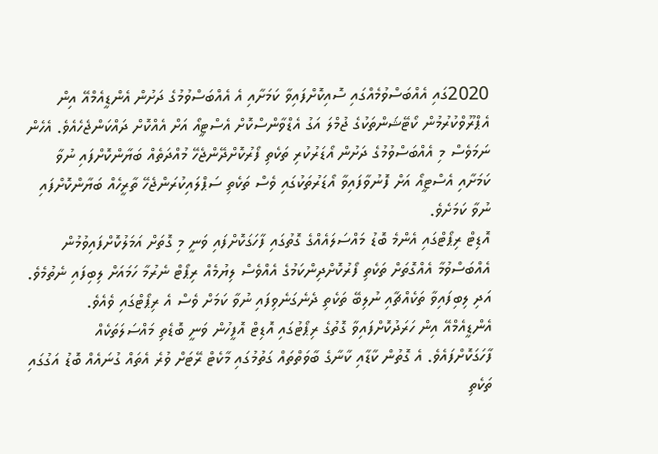2020ގައި އެއްބަސްވުމެއްގައި ސޮއިކޮށްފައިވާ ކަމަށާއި އެ އެއްބަސްވުމުގެ ދަށުން އެންޑީއެމްއޭ އިން އެޕްރޫވްކުރުމުން ކޯޓޭޝަންތަކުގެ ޖުމްލަ އަގު އެޑްވާންސްކޮށް އެސްޓީއޯ އަށް އެއްކޮށް ދައްކަންޖެހެއެވެ. އެހެން ނަމަވެސް މި އެއްބަސްވުމުގެ ދަށުން އޯޑަރުކުރި ތަކެތި ފޯރުކޮށްދޭންޖެހޭ މުއްދަތެއް ބަޔާންކޮށްފައި ނުވާ ކަމަށާއި އެސްޓީއޯ އަށް ފޮނުވާފައިވާ އޯޑަރުތަކުގައި ވެސް ތަކެތި ސަޕްލައިކުރަންޖެހޭ ތާރީހެއް ބަޔާންކޮށްފައި ނުވާ ކަމަށެވެ.
އޮޑިޓް ރިޕޯޓްގައި އެންމެ ބޮޑު މައްސަލައެއްގެ ގޮތުގައި ފާހަގަކޮށްފައި ވަނީ މި ގޮތަށް އަމަލުކޮށްފައިވުމުން އެއްބަސްވުމާ އެއްގޮތަށް ތަކެތި ފޯރުކޮށްދިންކަމުގެ އެއްވެސް ލިޔުމެއް ރިޕޯޓް ނެރުމާ ހަމައަށް ލިބިފައި ނެތުމެވެ. އަދި ލިބިފައިވާ ތަކެއްޗާއި ނުލިބޭ ތަކެތި ދެނެގަނެވިފައި ނުވާ ކަމަށް ވެސް އެ ރިޕޯޓްގައި ވެއެވެ.
އެންޑީއެމްއޭ އިން ހަރަދުކޮށްފައިވާ ގޮތުގެ ރިޕޯޓުގައި އޮޑިޓް އޮފީހުން ވަނީ ބޮޑެތި މައްސަލަތަކެއް ފާހަގަކޮށްފައެވެ. އެ ގޮތުން ކާޑާއި ކާނާގެ ބާވަތްތައް ގަތުމުގައި މާކެޓް ރޭޓަށް ވުރެ އެތައް ގުނައެއް ބޮޑު އަގުގައި ތަކެތި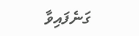ގަނެފައިވާ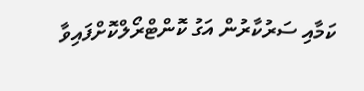ކަމާއި ސަރުކާރުން އަގު ކޮންޓްރޯލްކޮށްފައިވާ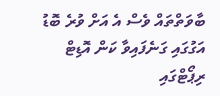ބާވަތްތައް ވެސް އެ އަށް ވުރެ ބޮޑު އަގުގައި ގަނެފައިވާ ކަން އޮޑިޓް ރިޕޯޓްގައި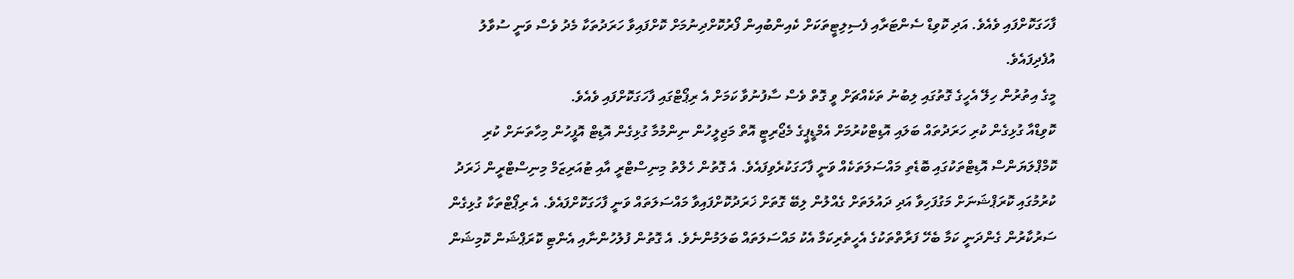ފާހަގަކޮށްފައި ވެއެވެ. އަދި ކޮވިޑް ސެންޓަރާއި ފެސިލިޓީތަކަށް ކެއިންބުއިން ފޯރުކޮށްދިނުމަށް ކޮށްފައިވާ ހަރަދުތަކާ މެދު ވެސް ވަނީ ސުވާލު އުފެދިފައެވެ.
މީގެ އިތުރުން ހިލޭ އެހީގެ ގޮތުގައި ލިބުނު ތަކެއްޗަށް ވީ ގޮތް ވެސް ސާފުނުވާ ކަމަށް އެ ރިޕޯޓްގައި ފާހަގަކޮށްފައި ވެއެވެ.
ކޮވިޑްއާ ގުޅިގެން ކުރި ހަރަދުތައް ބަލައި އޮޑިޓްކުރުމަށް އެމްޑީޕީގެ މެޖޯރިޓީ އޮތް މަޖިލީހުން ނިންމުމާ ގުޅިގެން އޮޑިޓް އޮފީހުން މިހާތަނަށް ކުރި ކޮމްޕްލަޔަންސް އޮޑިޓްތަކުގައި ބޮޑެތި މައްސަލަތަކެއް ވަނީ ފާހަގަކުރެވިފައެވެ. އެ ގޮތުން ހެލްތު މިނިސްޓްރީ އާއި ޓުއަރިޒަމް މިނިސްޓްރީން ޚަރަދު ކުރުމުގައި ކޮރަޕްޝަނަށް މަގުފަހިވާ އަދި ދައުލަތަށް ގެއްލުން ލިބޭ ގޮތަށް ޚަރަދުކޮށްފައިވާ މައްސަލަތައް ވަނީ ފާހަގަކޮށްފައެވެ. އެ ރިޕޯޓްތަކާ ގުޅިގެން ސަރުކާރުން ގެންދަނީ ކަމާ ބެހޭ ފަރާތްތަކުގެ އެހީތެރިކަމާ އެކު މައްސަލަތައް ބަލަމުންނެވެ. އެ ގޮތުން ފުލުހުންނާއި އެންޓި ކޮރަޕްޝަން ކޮމިޝަން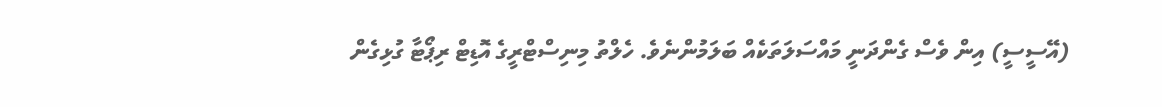(އޭސީސީ) އިން ވެސް ގެންދަނީ މައްސަލަތަކެއް ބަލަމުންނެވެ. ހެލްތު މިނިސްޓްރީގެ އޮޑިޓް ރިޕޯޓާ ގުޅިގެން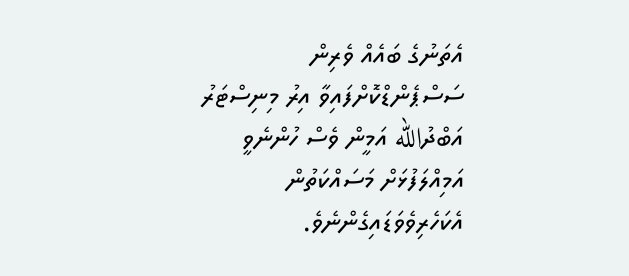އެތަނުގެ ބައެއް ވެރިން ސަސްޕެންޑްކޮށްފައިވާ އިރު މިނިސްޓަރު އަބްދުالله އަމީން ވެސް ހުންނެވީ އަމިއްލަފުޅަށް މަސައްކަތުން އެކަހެރިވެވަޑައިގެންނެވެ.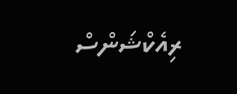ރިއެކްޝަންސް